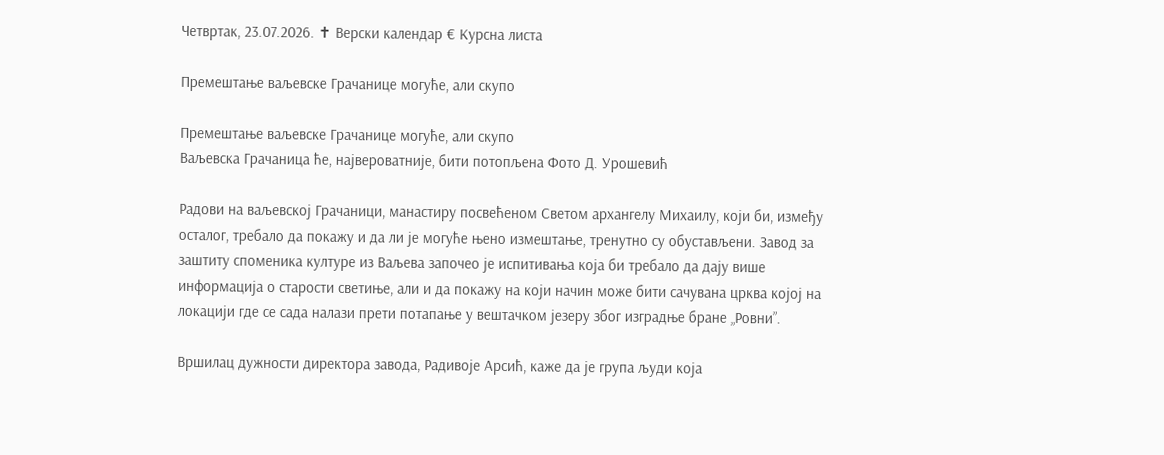Четвртак, 23.07.2026. ✝ Верски календар € Курсна листа

Премештање ваљевске Грачанице могуће, али скупо

Премештање ваљевске Грачанице могуће, али скупо
Ваљевска Грачаница ће, највероватније, бити потопљена Фото Д. Урошевић

Радови на ваљевској Грачаници, манастиру посвећеном Светом архангелу Михаилу, који би, између осталог, требало да покажу и да ли је могуће њено измештање, тренутно су обустављени. Завод за заштиту споменика културе из Ваљева започео је испитивања која би требало да дају више информација о старости светиње, али и да покажу на који начин може бити сачувана црква којој на локацији где се сада налази прети потапање у вештачком језеру због изградње бране „Ровни”.

Вршилац дужности директора завода, Радивоје Арсић, каже да је група људи која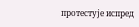протестује испред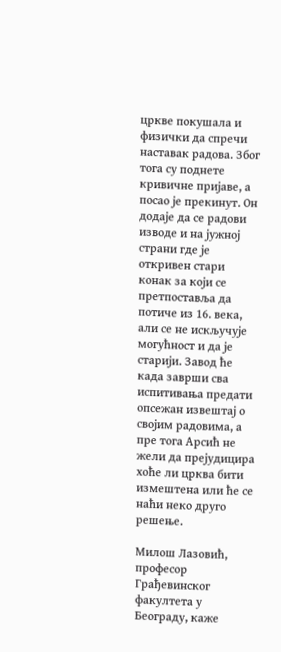цркве покушала и физички да спречи наставак радова. Због тога су поднете кривичне пријаве, а посао је прекинут. Он додаје да се радови изводе и на јужној страни где је откривен стари конак за који се претпоставља да потиче из 16. века, али се не искључује могућност и да је старији. Завод ће када заврши сва испитивања предати опсежан извештај о својим радовима, а пре тога Арсић не жели да прејудицира хоће ли црква бити измештена или ће се наћи неко друго решење.

Милош Лазовић, професор Грађевинског факултета у Београду, каже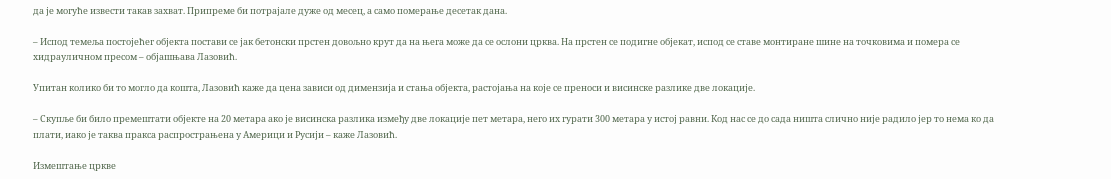да је могуће извести такав захват. Припреме би потрајале дуже од месец, а само померање десетак дана.

– Испод темеља постојећег објекта постави се јак бетонски прстен довољно крут да на њега може да се ослони црква. На прстен се подигне објекат, испод се ставе монтиране шине на точковима и помера се хидрауличном пресом – објашњава Лазовић.

Упитан колико би то могло да кошта, Лазовић каже да цена зависи од димензија и стања објекта, растојања на које се преноси и висинске разлике две локације.

– Скупље би било премештати објекте на 20 метара ако је висинска разлика између две локације пет метара, него их гурати 300 метара у истој равни. Код нас се до сада ништа слично није радило јер то нема ко да плати, иако је таква пракса распрострањена у Америци и Русији – каже Лазовић.

Измештање цркве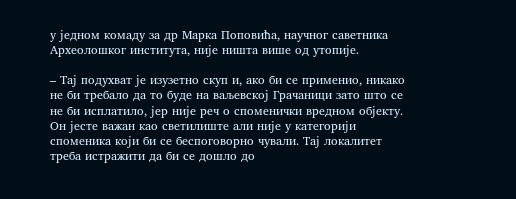у једном комаду за др Марка Поповића, научног саветника Археолошког института, није ништа више од утопије.

– Тај подухват је изузетно скуп и, ако би се применио, никако не би требало да то буде на ваљевској Грачаници зато што се не би исплатило, јер није реч о споменички вредном објекту. Он јесте важан као светилиште али није у категорији споменика који би се беспоговорно чували. Тај локалитет треба истражити да би се дошло до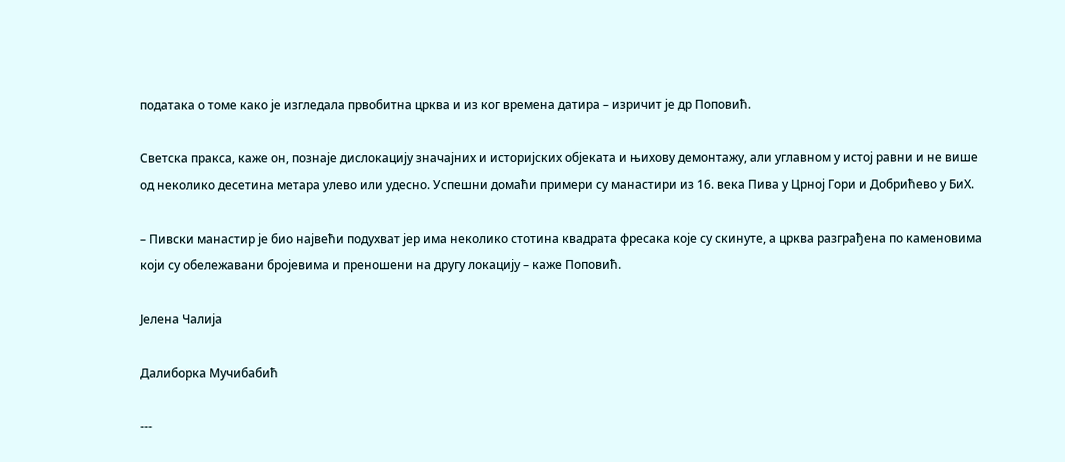података о томе како је изгледала првобитна црква и из ког времена датира – изричит је др Поповић.

Светска пракса, каже он, познаје дислокацију значајних и историјских објеката и њихову демонтажу, али углавном у истој равни и не више од неколико десетина метара улево или удесно. Успешни домаћи примери су манастири из 16. века Пива у Црној Гори и Добрићево у БиХ.

– Пивски манастир је био највећи подухват јер има неколико стотина квадрата фресака које су скинуте, а црква разграђена по каменовима који су обележавани бројевима и преношени на другу локацију – каже Поповић.

Јелена Чалија

Далиборка Мучибабић

---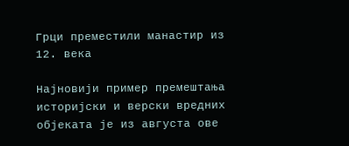Грци преместили манастир из 12. века

Најновији пример премештања историјски и верски вредних објеката је из августа ове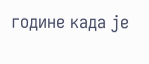године када је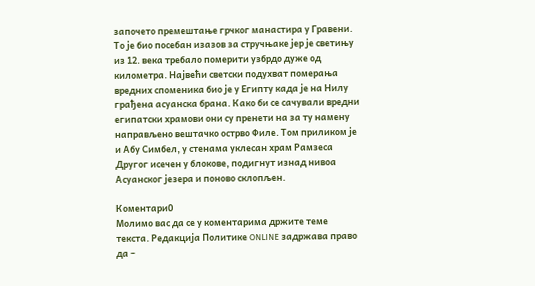започето премештање грчког манастира у Гравени. То је био посебан изазов за стручњаке јер је светињу из 12. века требало померити узбрдо дуже од километра. Највећи светски подухват померања вредних споменика био је у Египту када је на Нилу грађена асуанска брана. Како би се сачували вредни египатски храмови они су пренети на за ту намену направљено вештачко острво Филе. Том приликом је и Абу Симбел, у стенама уклесан храм Рамзеса Другог исечен у блокове, подигнут изнад нивоа Асуанског језера и поново склопљен.

Коментари0
Молимо вас да се у коментарима држите теме текста. Редакција Политике ONLINE задржава право да –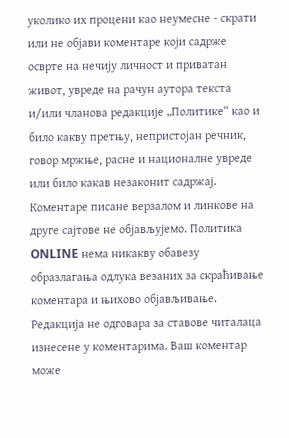уколико их процени као неумесне - скрати или не објави коментаре који садрже осврте на нечију личност и приватан живот, увреде на рачун аутора текста и/или чланова редакције „Политике“ као и било какву претњу, непристојан речник, говор мржње, расне и националне увреде или било какав незаконит садржај. Коментаре писане верзалом и линкове на друге сајтове не објављујемо. Политика ONLINE нема никакву обавезу образлагања одлука везаних за скраћивање коментара и њихово објављивање. Редакција не одговара за ставове читалаца изнесене у коментарима. Ваш коментар може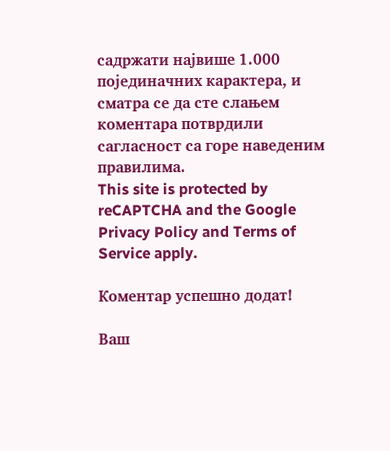садржати највише 1.000 појединачних карактера, и сматра се да сте слањем коментара потврдили сагласност са горе наведеним правилима.
This site is protected by reCAPTCHA and the Google Privacy Policy and Terms of Service apply.

Комeнтар успeшно додат!

Ваш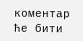комeнтар ћe бити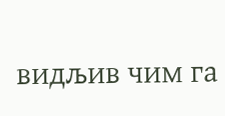видљив чим га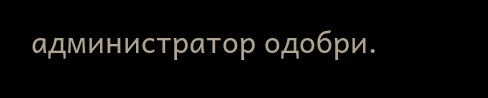администратор одобри.